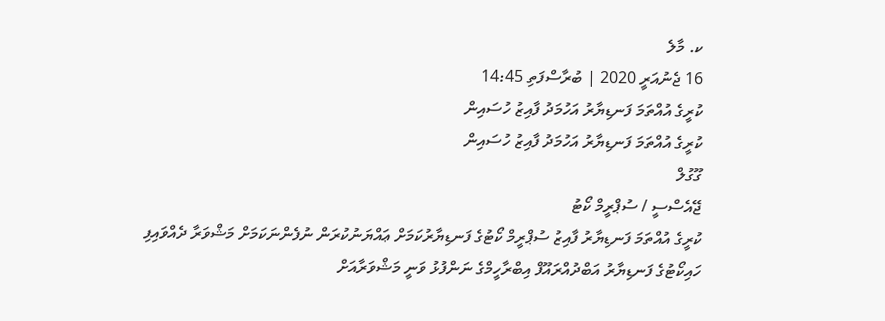ކ. މާލެ
16 ޖެނުއަރީ 2020 | ބުރާސްފަތި 14:45
ކުރީގެ އުއްތަމަ ފަނޑިޔާރު އަހުމަދު ފާއިޒު ހުސައިން
ކުރީގެ އުއްތަމަ ފަނޑިޔާރު އަހުމަދު ފާއިޒު ހުސައިން
ގޫގުލް
ޖޭއެސްސީ / ސުޕްރީމް ކޯޓު
ކުރީގެ އުއްތަމަ ފަނޑިޔާރު ފާއިޒު ސުޕްރީމް ކޯޓުގެ ފަނޑިޔާރުކަމަށް ޢައްޔަނުކުރަން ނުފެންނަކަމަށް މަޝްވަރާ ދެއްވައިފި
ހައިކޯޓުގެ ފަނޑިޔާރު އަބްދުއްރައޫފް އިބްރާހީމްގެ ނަންފުޅު ވަނީ މަޝްވަރާއަށް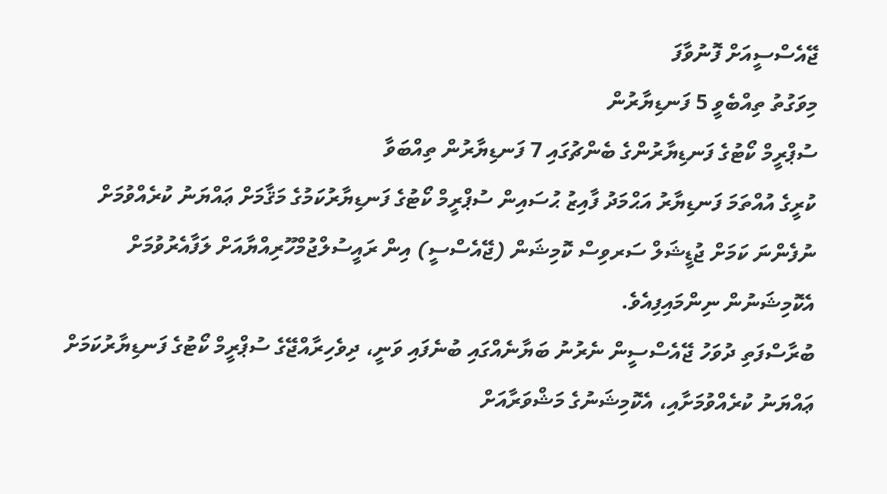ޖޭއެސްސީއަށް ފޮނުވާފަ
މިވަގުތު ތިއްބެވީ 5 ފަނޑިޔާރުން
ސުޕްރީމް ކޯޓުގެ ފަނޑިޔާރުންގެ ބެންޗުގައި 7 ފަނޑިޔާރުން ތިއްބަވާ
ކުރީގެ އުއްތަމަ ފަނޑިޔާރު އަޙްމަދު ފާއިޒު ޙުސައިން ސުޕްރީމް ކޯޓުގެ ފަނޑިޔާރުކަމުގެ މަޤާމަށް ޢައްޔަނު ކުރެއްވުމަށް ނުފެންނަ ކަމަށް ޖުޑީޝަލް ސަރވިސް ކޮމިޝަން (ޖޭއެސްސީ) އިން ރައީސުލްޖުމްހޫރިއްޔާއަށް ލަފާއެރުވުމަށް އެކޮމިޝަނުން ނިންމައިފިއެވެ.
ބުރާސްފަތި ދުވަހު ޖޭއެސްސީން ނެރުނު ބަޔާނެއްގައި ބުނެފައި ވަނީ، ދިވެހިރާއްޖޭގެ ސުޕްރީމް ކޯޓުގެ ފަނޑިޔާރުކަމަށް ޢައްޔަނު ކުރެއްވުމަށާއި، އެކޮމިޝަނުގެ މަޝްވަރާއަށް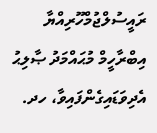ރައީސުލްޖުމްހޫރިއްޔާ އިބްރާހީމް މުޙައްމަދު ޞާލިޙު އެދިވަޑައިގެންފައިވާ، ހދ.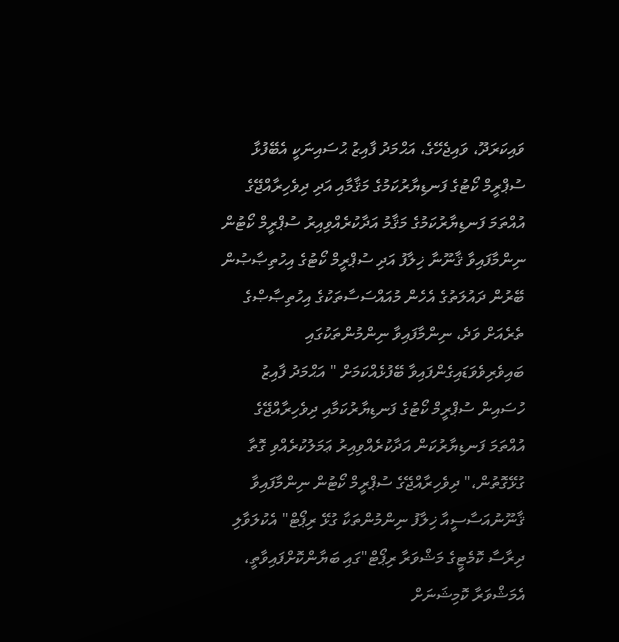ވައިކަރަދޫ، ވައިޖެހޭގެ، އަޙްމަދު ފާއިޒު ޙުސައިނަކީ އެބޭފުޅާ ސުޕްރީމް ކޯޓުގެ ފަނޑިޔާރުކަމުގެ މަޤާމާއި އަދި ދިވެހިރާއްޖޭގެ އުއްތަމަ ފަނޑިޔާރުކަމުގެ މަޤާމު އަދާކުރެއްވިއިރު ސުޕްރީމް ކޯޓުން ނިންމާފައިވާ ޤާނޫނާ ޚިލާފު އަދި ސުޕްރީމް ކޯޓުގެ އިހުތިޞާޞުން ބޭރުން ދައުލަތުގެ އެހެން މުއައްސަސާތަކުގެ އިހުތިޞާޞްގެ ތެރެއަށް ވަދެ، ނިންމާފައިވާ ނިންމުންތަކުގައި ބައިވެރިވެވަޑައިގެންފައިވާ ބޭފުޅެއްކަމަށް " އަޙްމަދު ފާއިޒު ހުސައިން ސުޕްރީމް ކޯޓުގެ ފަނޑިޔާރުކަމާއި ދިވެހިރާއްޖޭގެ އުއްތަމަ ފަނޑިޔާރުކަން އަދާކުރެއްވިއިރު ޢަމަލުކުރެއްވި ގޮތާ ގުޅޭގޮތުން،" ދިވެހިރާއްޖޭގެ ސުޕްރީމް ކޯޓުން ނިންމާފައިވާ ޤާނޫނުއަސާސީއާ ޚިލާފު ނިންމުންތަކާ ގުޅޭ ރިޕޯޓް" އެކުލަވާލި ދިރާސާ ކޮމެޓީގެ މަޝްވަރާ ރިޕޯޓް"ގައި ބަޔާންކޮށްފައިވާތީ، އެމަޝްވަރާ ކޮމިޝަނަށް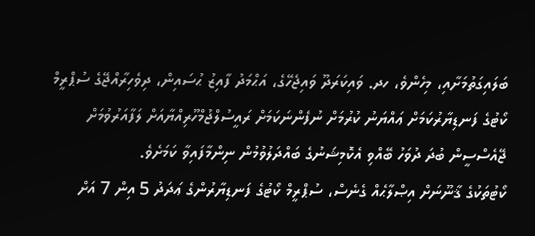ބަލައިގަތުމަށާއި، މިހެންވެ، ހދ. ވައިކަރަދޫ ވައިޖެހޭގެ، އަޙްމަދު ފާއިޒު ޙުސައިން، ދިވެހިރާއްޖޭގެ ސުޕްރީމް ކޯޓުގެ ފަނޑިޔާރުކަމަށް ޢައްޔަނު ކުރުމަށް ނުފެންނަކަމަށް ރައީސުލްޖުމްހޫރިއްޔާއަށް ލަފާއަރުވުމަށް ޖޭއެސްސީން ބުދަ ދުވަހު ބޭއްވި އެކޮމިޝަނުގެ ބައްދަލުވުމުން ނިންމާފައިވާ ކަމަށެވެ.
ކޯޓުތަކުގެ ޤާނޫނަށް އިޞްލާޙެއް ގެނެސް، ސުޕްރީމް ކޯޓުގެ ފަނޑިޔާރުންގެ ޢަދަދު 5 އިން 7 އަށް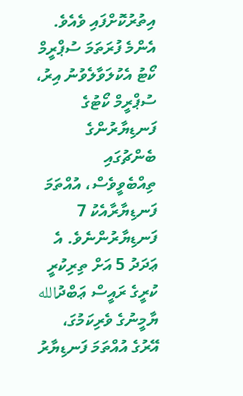އިތުރުކޮށްފައި ވެއެވެ. އެންމެ ފުރަތަމަ ސުޕްރީމް ކޯޓު އެކުލަވާލެވުނު އިރު، ސުޕްރީމް ކޯޓުގެ ފަނޑިޔާރުންގެ ބެންޗުގައި ތިއްބެވީވެސް، އުއްތަމަ ފަނޑިޔާރާއެކު 7 ފަނޑިޔާރުންނެވެ. އެ ޢަދަދު 5 އަށް ތިރިކުރީ ކުރީގެ ރައީސް ޢަބްދުالله ޔާމީނުގެ ވެރިކަމުގަ، އޭރުގެ އުއްތަމަ ފަނޑިޔާރު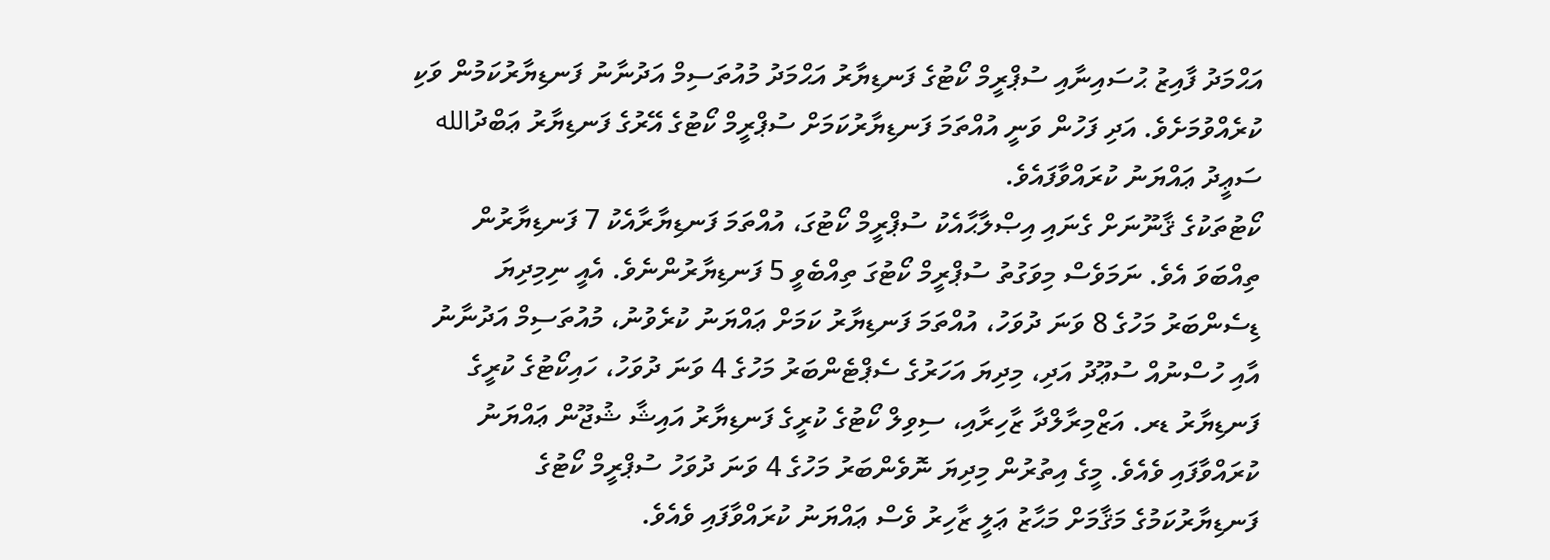އަޙްމަދު ފާއިޒު ޙުސައިނާއި ސުޕްރީމް ކޯޓުގެ ފަނޑިޔާރު އަޙްމަދު މުއުތަސިމް އަދުނާނު ފަނޑިޔާރުކަމުން ވަކި ކުރެއްވުމަށެވެ. އަދި ފަހުން ވަނީ އުއްތަމަ ފަނޑިޔާރުކަމަށް ސުޕްރީމް ކޯޓުގެ އޭރުގެ ފަނޑިޔާރު ޢަބްދުالله ސަޢީދު ޢައްޔަނު ކުރައްވާފައެވެ.
ކޯޓުތަކުގެ ޤާނޫނަށް ގެނައި އިޞްލާޙާއެކު ސުޕްރީމް ކޯޓުގަ، އުއްތަމަ ފަނޑިޔާރާއެކު 7 ފަނޑިޔާރުން ތިއްބަވަ އެވެ. ނަމަވެސް މިވަގުތު ސުޕްރީމް ކޯޓުގަ ތިއްބެވީ 5 ފަނޑިޔާރުންނެވެ. އެއީ ނިމިދިޔަ ޑިސެންބަރު މަހުގެ 8 ވަނަ ދުވަހު، އުއްތަމަ ފަނޑިޔާރު ކަމަށް ޢައްޔަނު ކުރެވުނު، މުއުތަސިމް އަދުނާނު އާއި ހުސްނުއް ސުޢޫދު އަދި، މިދިޔަ އަހަރުގެ ސެޕްޓެންބަރު މަހުގެ 4 ވަނަ ދުވަހު، ހައިކޯޓުގެ ކުރީގެ ފަނޑިޔާރު ޑރ. އަޒްމިރާލްދާ ޒާހިރާއި، ސިވިލް ކޯޓުގެ ކުރީގެ ފަނޑިޔާރު އައިޝާ ޝުޖޫން ޢައްޔަނު ކުރައްވާފައި ވެއެވެ. މީގެ އިތުރުން މިދިޔަ ނޮވެންބަރު މަހުގެ 4 ވަނަ ދުވަހު ސުޕްރީމް ކޯޓުގެ ފަނޑިޔާރުކަމުގެ މަޤާމަށް މަޙާޒު ޢަލީ ޒާހިރު ވެސް ޢައްޔަނު ކުރައްވާފައި ވެއެވެ.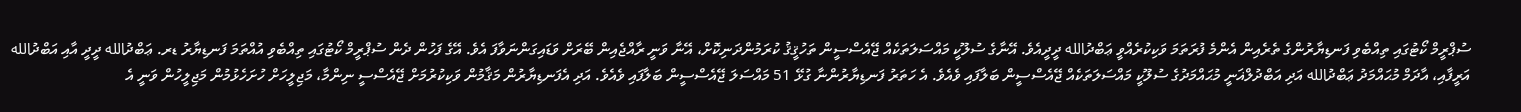ސުޕްރީމް ކޯޓުގައި ތިއްބެވި ފަނޑިޔާރުންގެ ތެރެއިން އެންމެ ފުރަތަމަ ވަކިކުރެއްވީ ޢަބްދުالله ދީދީއެވެ. އޭނާގެ ސުލޫކީ މައްސަލަތަކެއް ޖޭއެސްސީން ތަހުޤީޤު ކުރަމުންދަނިކޮށް، އޭނާ ވަނީ ރާއްޖެއިން ބޭރަށް ވަޑައިގަންނަވާފަ އެވެ. އޭގެ ފަހުން ދެން ސުޕްރީމް ކޯޓުގައި ތިއްބެވި އުއްތަމަ ފަނޑިޔާރު ޑރ. ޢަބްދުالله ދީދީ އާއި އަބްދުالله އަރީފާއި، އާދަމް މުޙައްމަދު ޢަބްދުالله އަދި އަބްދުލްޣަނީ މުޙައްމަދުގެ ސުލޫކީ މައްސަލަތަކެއް ޖޭއެސްސީން ބަލާފައި ވެއެވެ. އެ ހަތަރު ފަނޑިޔާރުންނާ ގުޅޭ 51 މައްސަލަ ޖޭއެސްސީން ބަލާފައި ވެއެވެ. އަދި އެފަނޑިޔާރުން މަޤާމުން ވަކިކުރުމަށް ޖޭއެސްސީ ނިންމާ، މަޖިލީހަށް ހުށަހެޅުމުން މަޖިލީހުން ވަނީ އެ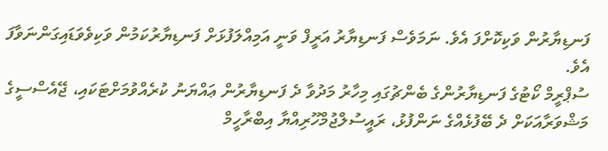ފަނޑިޔާރުން ވަކިކޮށްފަ އެވެ. ނަމަވެސް ފަނޑިޔާރު އަރީފް ވަނީ އަމިއްލަފުޅަށް ފަނޑިޔާރުކަމުން ވަކިވެވަޑައިގަންނަވާފަ އެވެ.
ސުޕްރީމް ކޯޓުގެ ފަނޑިޔާރުންގެ ބެންޗުގައި މިހާރު މަދުވާ ދެ ފަނޑިޔާރުން ޢައްޔަނު ކުރެއްވުމަށްޓަކައި، ޖޭއެސްސީގެ މަޝްވަރާއަކަށް ދެ ބޭފުޅެއްގެ ނަންފުޅު، ރައީސުލްޖުމްހޫރިއްޔާ އިބްރާހީމް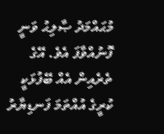މުޙައްމަދު ޞާލިޙު ވަނީ ފޮނުއްވާފަ އެވެ. އޭގެ ތެރެއިން އެއް ބޭފުޅަކީ ކުރީގެ އުއްތަމަ ފަނޑިޔާރު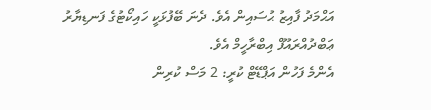އަޙްމަދު ފާއިޒު ޙުސައިން އެވެ. ދެނަ ބޭފުޅަކީ ހައިކޯޓުގެ ފަނޑިޔާރު ޢަބްދުއްރައޫފް އިބްރާހީމް އެވެ.
އެންމެ ފަހުން އަޕްޑޭޓް ކުރީ: 2 މަސް ކުރިން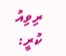ރިވިއު ކުރީ: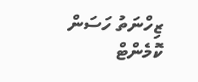ޒިހްނަތު ހަސަން
ކޮމެންޓް